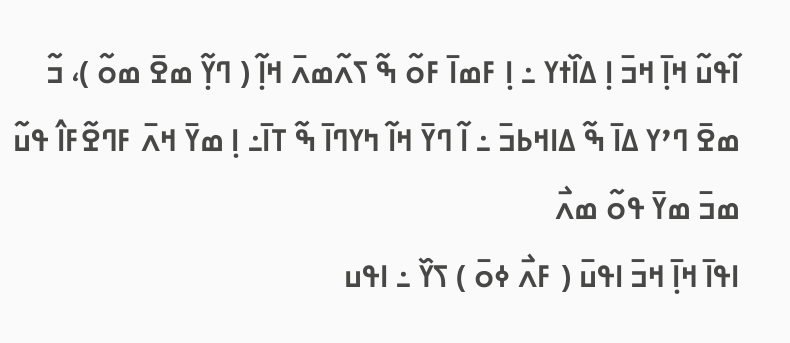ߊ߬ߟߎ߬ ߞߊ߲߫ ߞߏ߫ ߊ߲ ߡߊ߰ߙߌ ߸ ߊ߲ ߓߘߊ߫ ߓߋ߬ ߒ߬ ߖߍ߬ߘߍ߫ ߞߊ߲߬ ( ߣߌ߲߬ ߘߐ߫ ߘߋ߬ )، ߏ߬ ߘߐ߫ ߣߴߌ ߡߊ߫ ߒ߬ ߡߊߞߕߏ߫ ߸ ߊ߬ ߣߌ߫ ߞߊ߬ ߤߌߣߊ߫ ߒ߬ ߠߊ߫߸ ߊ߲ ߘߌ߫ ߞߍ߫ ߓߣߐ߬ߓߊ߮ ߟߎ߬ ߘߏ߫ ߘߌ߫ ߟߋ߬ ߘߍ߯
ߊߟߊ߫ ߞߊ߲߫ ߞߏ߫ ߊߟߎ߫ ( ߓߍ߯ ߦߋ߫ ) ߖߌ߰ ߸ ߊߟߎ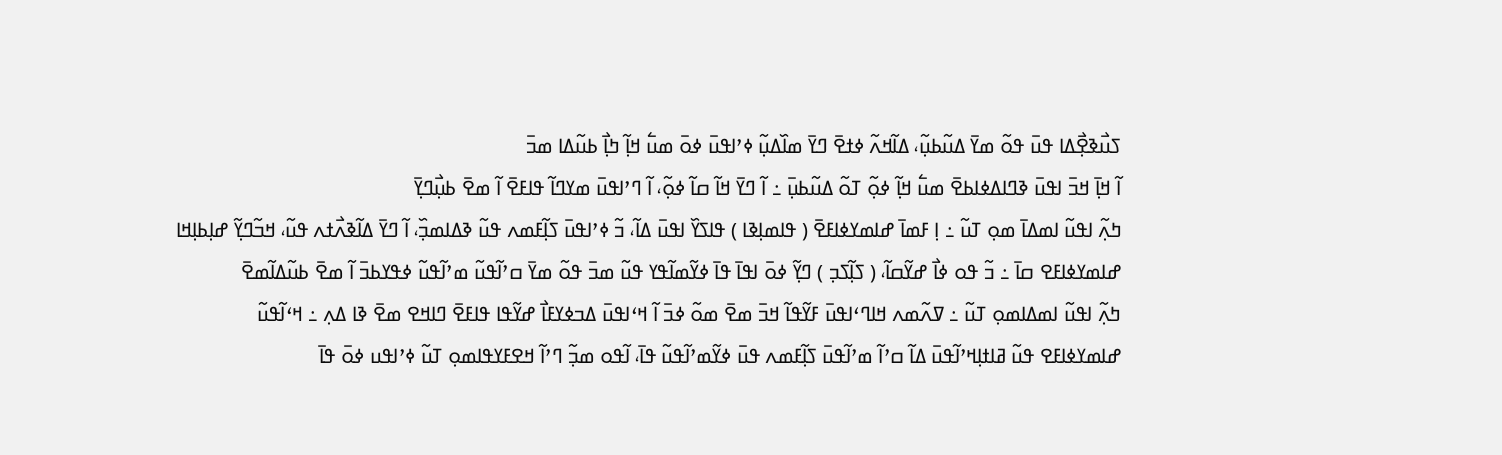ߖߎ߯ߢߐ߲߯ߡߊ ߟߎ߫ ߟߋ߬ ߘߌ߫ ߡߎ߬ߕߎ߲߬، ߡߊ߬ߞߍ߬ ߦߙߐ߫ ߣߌ߫ ߘߊ߰ߡߎ߲߬ ߦߴߊߟߎ߫ ߦߋ߫ ߘߎ߱ ߞߊ߲߬ ߤߊ߲߯ ߕߎ߬ߡߊ ߘߏ߫
ߊ߬ ߞߊ߲߫ ߞߏ߫ ߊߟߎ߫ ߢߣߊߡߦߊߕߐ߫ ߘߎ߱ ߞߊ߲߬ ߦߋ߲߬ ߠߋ߬ ߡߎ߬ߕߎ߲߫ ߸ ߊ߬ ߣߌ߫ ߞߊ߬ ߛߊ߬ ߦߋ߲߬، ߊ߬ ߣߴߊߟߎ߫ ߘߌߣߊ߬ ߟߊߓߐ߫ ߊ߬ ߘߐ߫ ߕߎ߲߯ߣߌ߲߫
ߤߍ߲߬ ߊߟߎ߬ ߊߘߡߊ߫ ߘߋ߲ ߠߎ߬ ߸ ߊ߲ ߓߘߊ߫ ߝߊߘߌߦߊߓߐ߫ ( ߟߊߘߊ߲ߢߊ ) ߟߊߖߌ߰ ߊߟߎ߫ ߡߊ߬، ߏ߬ ߦߴߊߟߎ߫ ߖߊ߲߬ߓߘߍ ߟߎ߬ ߢߡߊߘߏ߲߰، ߊ߬ ߣߌ߫ ߡߊ߬ߢߍ߯ߙߍ ߟߎ߬، ߞߏ߬ߣߌ߲߬ ߝߊ߲ߕߊ߲ߞߊ ߝߊߘߌߦߊߓߐ ߛߊ߫ ߸ ߏ߬ ߟߋ ߦߊ߯ ߝߌ߬ߛߊ߬، ( ߖߊ߲߬ߖߏ߲ ) ߣߌ߲߬ ߦߋ߫ ߊߟߊ߫ ߟߊ߫ ߦߌ߬ߘߊ߬ߟߌ ߟߎ߬ ߘߏ߫ ߟߋ߬ ߘߌ߫ ߛߴߊ߬ߟߎ߬ ߘߴߊ߬ߟߎ߬ ߦߟߌߕߏ߫ ߊ߬ ߘߐ߫ ߕߎ߬ߡߊ߬ߘߐ߫
ߤߍ߲߬ ߊߟߎ߬ ߊߘߡߊߘߋ߲ ߠߎ߬ ߸ ߜߍ߬ߘߍ ߞߊߣߵߊߟߎ߫ ߓߌ߬ߟߊ߬ ߞߏ߫ ߘߐ߫ ߘߋ߬ ߦߏ߫ ߊ߬ ߞߵߊߟߎ߫ ߡߏߦߌߓߊ߯ ߝߌ߬ߟߊ ߟߊߓߐ߫ ߣߊߞߐ ߘߐ߫ ߢߊ ߡߍ߲ ߸ ߞߵߊ߬ߟߎ߬ ߝߊߘߌߦߊߓߐ ߟߎ߬ ߥߊߙߊ߲ߞߴߊ߬ߟߎ߫ ߡߊ߬ ߛߴߊ߬ ߘߴߊ߬ߟߎ߫ ߖߊ߲߬ߓߘߍ ߟߎ߫ ߦߌ߬ߘߴߊ߬ߟߎ߬ ߟߊ߫، ߊ߬ߟߋ ߘߏ߲߬ ߣߴߊ߬ ߞߐߓߌߟߊߘߋ߲ ߠߎ߬ ߦߴߊߟߎ ߦߋ߫ ߟߊ߫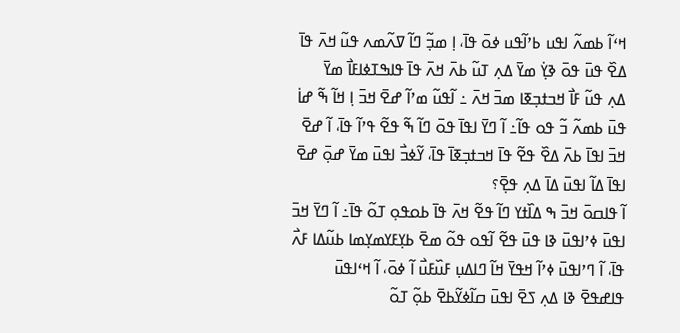ߞߵߊ߬ ߕߘߍ߬ ߊߟߎ ߕߴߊ߬ߟߎ ߦߋ߫ ߟߊ߫، ߊ߲ ߘߏ߲߬ ߣߊ߬ ߜߍ߬ߘߍ ߟߎ߬ ߞߍ߫ ߟߊ߫ ߡߐ߰ ߟߎ߫ ߟߋ߫ ߢߌ߲߭ ߘߌ߫ ߡߍ߲ ߠߎ߬ ߕߍ߫ ߞߍ߫ ߟߊ߫ ߟߊߒߠߦߊߓߊ߯ ߘߌ߫
ߡߍ߲ ߟߎ߬ ߓߊ߯ ߞߏߙߏ߲ߧߊ ߘߏ߫ ߞߍ߫ ߸ ߊ߬ߟߎ߬ ߘߴߊ߬ ߝߐ߫ ߞߏ߫ ߊ߲ ߞߊ߬ ߒ߬ ߝߊ߭ ߟߎ߫ ߕߘߍ߬ ߏ߬ ߟߋ ߟߊ߬߸ ߊ߬ ߣߌ߫ ߊߟߊ߫ ߟߋ߫ ߣߊ߬ ߒ߬ ߟߐ߬ ߟߴߊ߬ ߟߊ߫، ߊ߬ ߝߐ߫ ߞߏ߫ ߊߟߊ߫ ߕߍ߫ ߡߐ߰ ߟߐ߬ ߟߊ߫ ߞߏߙߏ߲ߧߊ߫ ߟߊ߫، ߌ߬ߦߏ߯ ߊߟߎ߫ ߘߌ߫ ߝߋ߲߫ ߝߐ߫ ߊߟߊ߫ ߡߊ߬ ߊߟߎ߫ ߡߊ߫ ߡߍ߲ ߟߐ߲߫؟
ߊ߬ ߟߊߛߋ߫ ߞߏ߫ ߒ ߡߊ߰ߙߌ ߣߊ߬ ߟߐ߬ ߞߍ߫ ߟߊ߫ ߕߋߟߋ߲ ߠߋ߬ ߟߊ߫߸ ߊ߬ ߣߌ߫ ߞߏ߫ ߊߟߎ߫ ߦߴߊߟߎ߫ ߢߊ ߟߎ߫ ߟߐ߬ ߊ߬ߟߋ ߟߋ߬ ߘߐ߫ ߕߌ߲ߓߌߘߌ߲ߘߊ ߕߎ߬ߡߊ ߓߍ߯ ߟߊ߫، ߊ߬ ߣߴߊߟߎ߫ ߦߴߊ߬ ߞߟߌ߫ ߞߊ߬ ߣߊߡߎ߲ ߓߎ߰ߓߎ߯ ߊ߬ ߦߋ߫، ߊ߬ ߞߵߊߟߎ߫ ߟߊߝߟߐ߫ ߢߊ ߡߍ߲ ߖߐ߫ ߊߟߎ߫ ߛߊ߬ߦߌ߬ߕߐ߫ ߕߋ߲߬ ߠߋ߬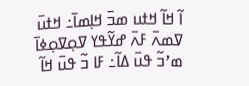ߊ߬ ߞߊ߬ ߞߙߎ ߘߏ߫ ߞߊ߲ߘߊ߫߸ ߞߙߎ߫ ߜߘߍ߫ ߓߍ߫ ߝߌ߬ߟߌ ߜߋ߲ߜߋ߲ߦߊ߫ ߘߴߏ߬ ߟߎ߫ ߡߊ߬߸ ߓߊ ߏ߬ ߟߎ߫ ߞߊ߬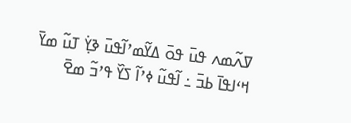ߜߍ߬ߘߍ ߟߎ߫ ߟߋ߫ ߡߌ߬ߘߴߊ߬ߟߎ߫ ߢߌ߲߭ ߠߎ߬ ߘߌ߫ ߞߵߊߟߊ߫ ߕߏ߫ ߸ ߊ߬ߟߎ߬ ߦߴߊ߬ ߖߌ߰ ߟߴߏ߬ ߘߐ߫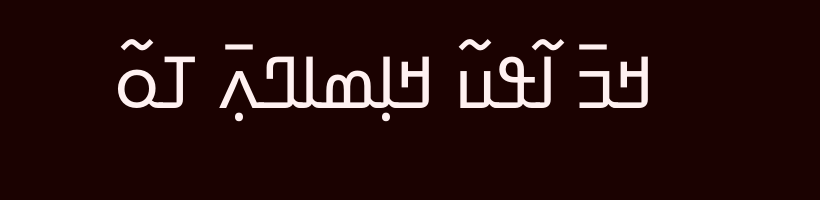ߞߏ߫ ߊ߬ߟߎ߬ ߞߊ߲ߘߊߣߍ߲߫ ߠߋ߬